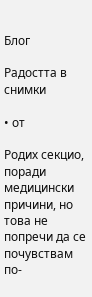Блог

Радостта в снимки

• от

Родих секцио, поради медицински причини, но това не попречи да се почувствам по-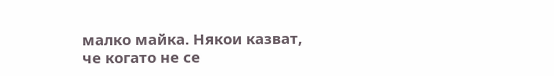малко майка. Някои казват, че когато не се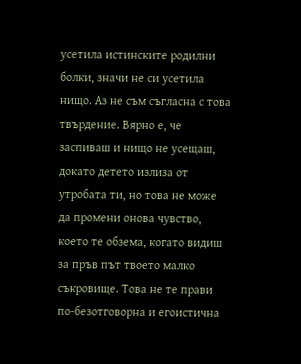усетила истинските родилни болки, значи не си усетила нищо. Аз не съм съгласна с това твърдение. Вярно е, че заспиваш и нищо не усещаш, докато детето излиза от утробата ти, но това не може да промени онова чувство, което те обзема, когато видиш за пръв път твоето малко съкровище. Това не те прави по-безотговорна и егоистична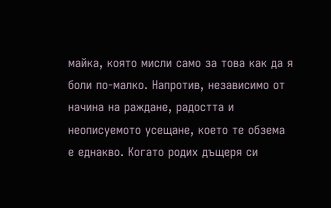майка, която мисли само за това как да я боли по-малко. Напротив, независимо от начина на раждане, радостта и неописуемото усещане, което те обзема е еднакво. Когато родих дъщеря си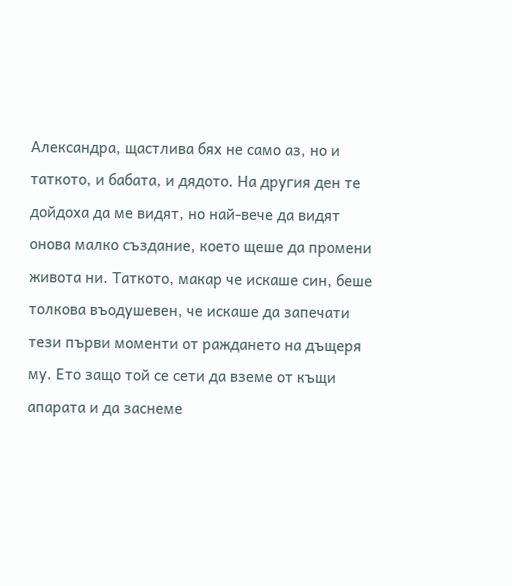Александра, щастлива бях не само аз, но и таткото, и бабата, и дядото. На другия ден те дойдоха да ме видят, но най-вече да видят онова малко създание, което щеше да промени живота ни. Таткото, макар че искаше син, беше толкова въодушевен, че искаше да запечати тези първи моменти от раждането на дъщеря му. Ето защо той се сети да вземе от къщи апарата и да заснеме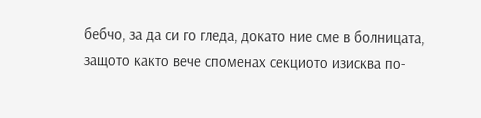бебчо, за да си го гледа, докато ние сме в болницата, защото както вече споменах секциото изисква по-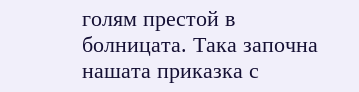голям престой в болницата. Така започна нашата приказка с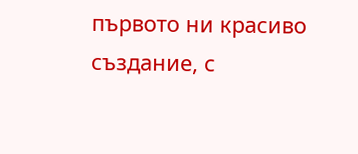първото ни красиво създание, с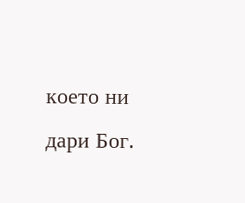което ни дари Бог.